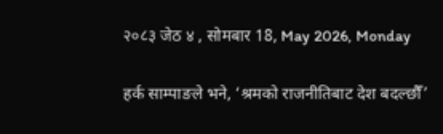२०८३ जेठ ४ , सोमबार 18, May 2026, Monday

हर्क साम्पाङले भने, ‘श्रमको राजनीतिबाट देश बदल्छौँ’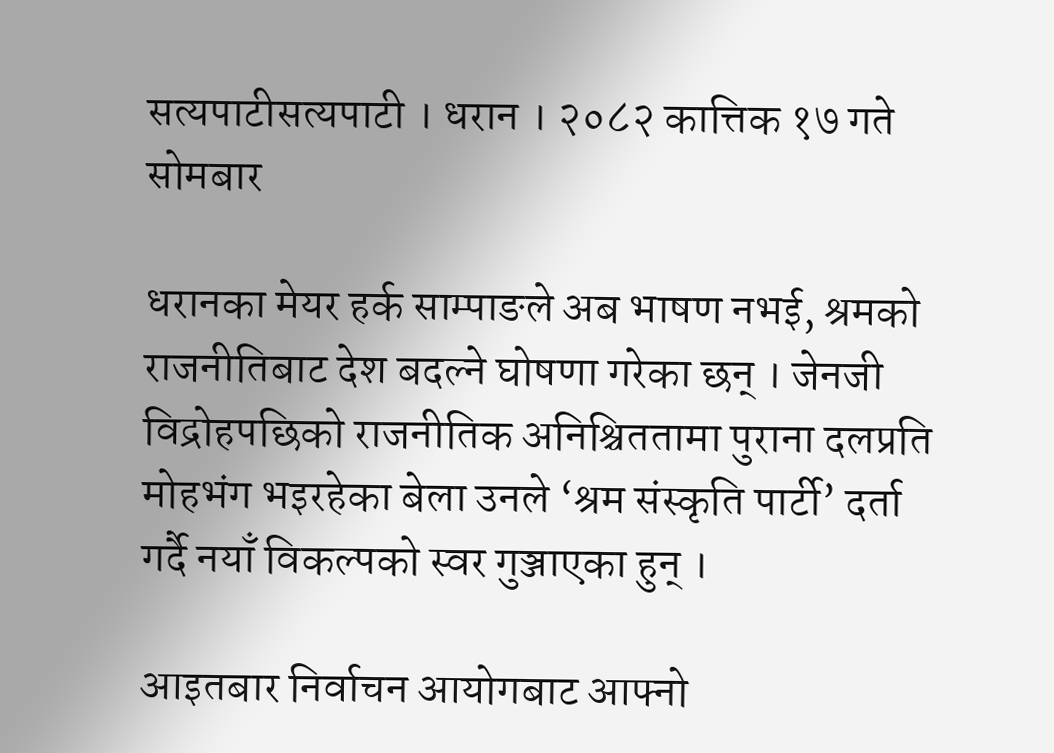सत्यपाटीसत्यपाटी । धरान । २०८२ कात्तिक १७ गते सोमबार

धरानका मेयर हर्क साम्पाङले अब भाषण नभई, श्रमको राजनीतिबाट देश बदल्ने घोषणा गरेका छन् । जेनजी विद्रोहपछिको राजनीतिक अनिश्चिततामा पुराना दलप्रति मोहभंग भइरहेका बेला उनले ‘श्रम संस्कृति पार्टी’ दर्ता गर्दै नयाँ विकल्पको स्वर गुञ्जाएका हुन् ।

आइतबार निर्वाचन आयोगबाट आफ्नो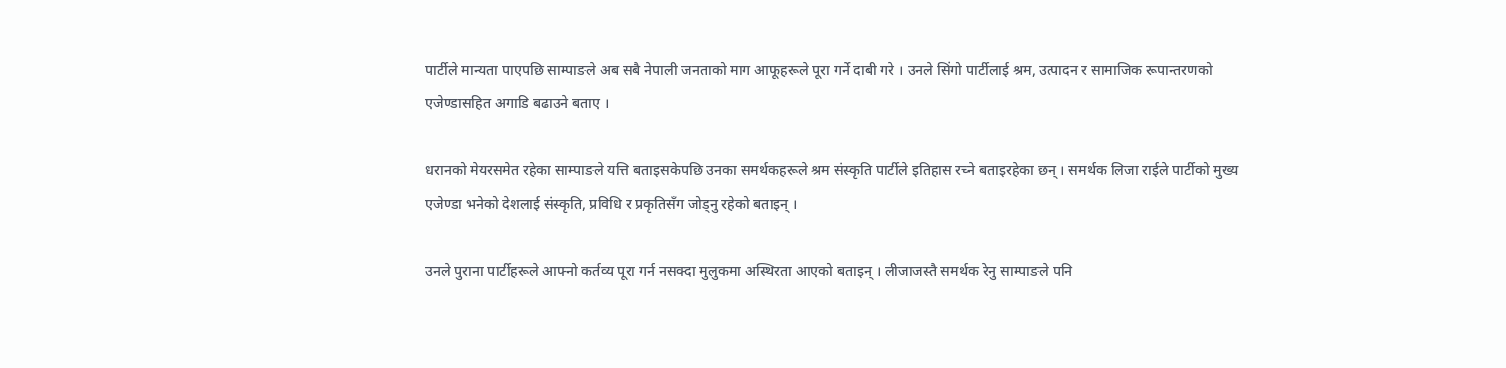पार्टीले मान्यता पाएपछि साम्पाङले अब सबै नेपाली जनताको माग आफूहरूले पूरा गर्ने दाबी गरे । उनले सिंगो पार्टीलाई श्रम, उत्पादन र सामाजिक रूपान्तरणको एजेण्डासहित अगाडि बढाउने बताए ।

धरानको मेयरसमेत रहेका साम्पाङले यत्ति बताइसकेपछि उनका समर्थकहरूले श्रम संस्कृति पार्टीले इतिहास रच्ने बताइरहेका छन् । समर्थक लिजा राईले पार्टीको मुख्य एजेण्डा भनेको देशलाई संस्कृति, प्रविधि र प्रकृतिसँग जोड्नु रहेको बताइन् ।

उनले पुराना पार्टीहरूले आफ्नो कर्तव्य पूरा गर्न नसक्दा मुलुकमा अस्थिरता आएको बताइन् । लीजाजस्तै समर्थक रेनु साम्पाङले पनि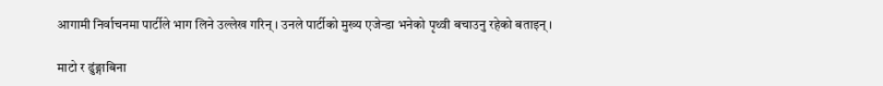आगामी निर्वाचनमा पार्टीले भाग लिने उल्लेख गरिन् । उनले पार्टीको मुख्य एजेन्डा भनेको पृथ्वी बचाउनु रहेको बताइन् ।

माटो र ढुंङ्गाबिना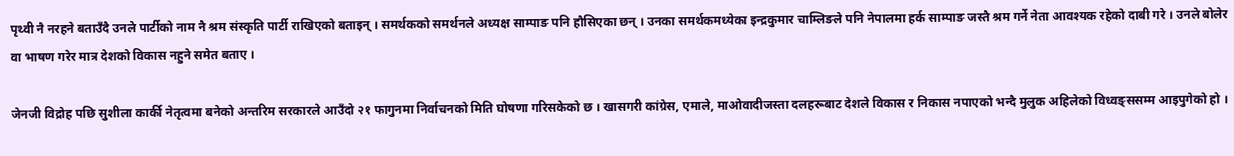पृथ्वी नै नरहने बताउँदै उनले पार्टीको नाम नै श्रम संस्कृति पार्टी राखिएको बताइन् । समर्थकको समर्थनले अध्यक्ष साम्पाङ पनि हौसिएका छन् । उनका समर्थकमध्येका इन्द्रकुमार चाम्लिङले पनि नेपालमा हर्क साम्पाङ जस्तै श्रम गर्ने नेता आवश्यक रहेको दाबी गरे । उनले बोलेर वा भाषण गरेर मात्र देशको विकास नहुने समेत बताए ।

जेनजी विद्रोह पछि सुशीला कार्की नेतृत्वमा बनेको अन्तरिम सरकारले आउँदो २१ फागुनमा निर्वाचनको मिति घोषणा गरिसकेको छ । खासगरी कांग्रेस, एमाले, माओवादीजस्ता दलहरूबाट देशले विकास र निकास नपाएको भन्दै मुलुक अहिलेको विध्वङ्ससम्म आइपुगेको हो ।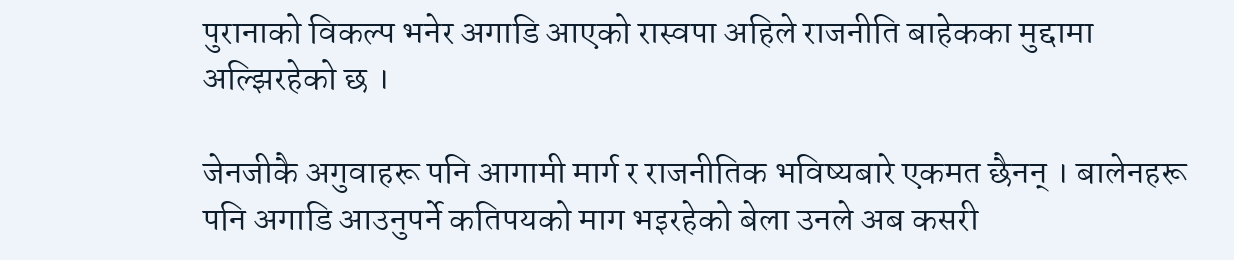पुरानाको विकल्प भनेर अगाडि आएको रास्वपा अहिले राजनीति बाहेकका मुद्दामा अल्झिरहेको छ ।

जेनजीकै अगुवाहरू पनि आगामी मार्ग र राजनीतिक भविष्यबारे एकमत छैनन् । बालेनहरू पनि अगाडि आउनुपर्ने कतिपयको माग भइरहेको बेला उनले अब कसरी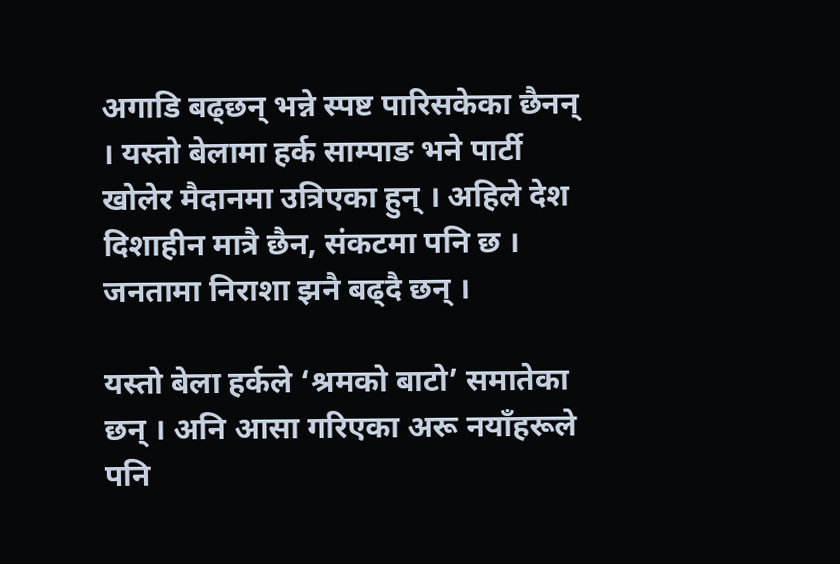अगाडि बढ्छन् भन्ने स्पष्ट पारिसकेका छैनन् । यस्तो बेलामा हर्क साम्पाङ भने पार्टी खोलेर मैदानमा उत्रिएका हुन् । अहिले देश दिशाहीन मात्रै छैन, संकटमा पनि छ । जनतामा निराशा झनै बढ्दै छन् ।

यस्तो बेला हर्कले ‘श्रमको बाटो’ समातेका छन् । अनि आसा गरिएका अरू नयाँहरूले पनि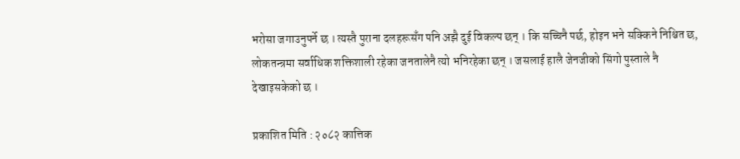भरोसा जगाउनुपर्ने छ । त्यस्तै पुराना दलहरूसँग पनि अझै दुई विकल्प छन् । कि सच्चिनै पर्छ, होइन भने सक्किने निश्चित छ, लोकतन्त्रमा सर्वाधिक शक्तिशाली रहेका जनतालेनै त्यो भनिरहेका छन् । जसलाई हालै जेनजीको सिंगो पुस्ताले नै देखाइसकेको छ ।

प्रकाशित मिति : २०८२ कात्तिक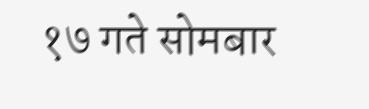१७ गते सोमबार